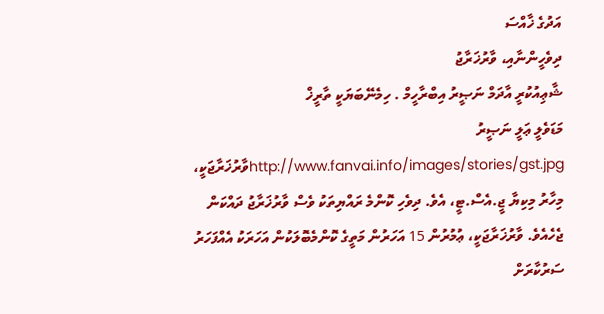އަދުގެ ޚާއްސަ
ދިވެހީންނާއި، ވާރުޚަރާޖު
ޝާޢިއުކުރީ އާދަމް ނަޞީރު އިބްރާހީމް . ހިމެނޭބަޔަކީ ތާރީޚް
މަޑަވެލީ ޢަލީ ނަޞީރު
http://www.fanvai.info/images/stories/gst.jpgވާރުޚަރާޖަކީ، މިހާރު މިކިޔާ ޖީ.އެސް.ޓީ، އެވެ. ދިވެހި ކޮންމެ ރައްޔިތަކު ވެސް ވާރުޚަރާޖު ދައްކަން ޖެހެއެވެ. ވާރުޚަރާޖަކީ، ޢުމުރުން 15 އަހަރުން މަތީގެ ކޮންމެބޮލަކުން އަހަރަކު އެއްފަހަރު ސަރުކާރަށް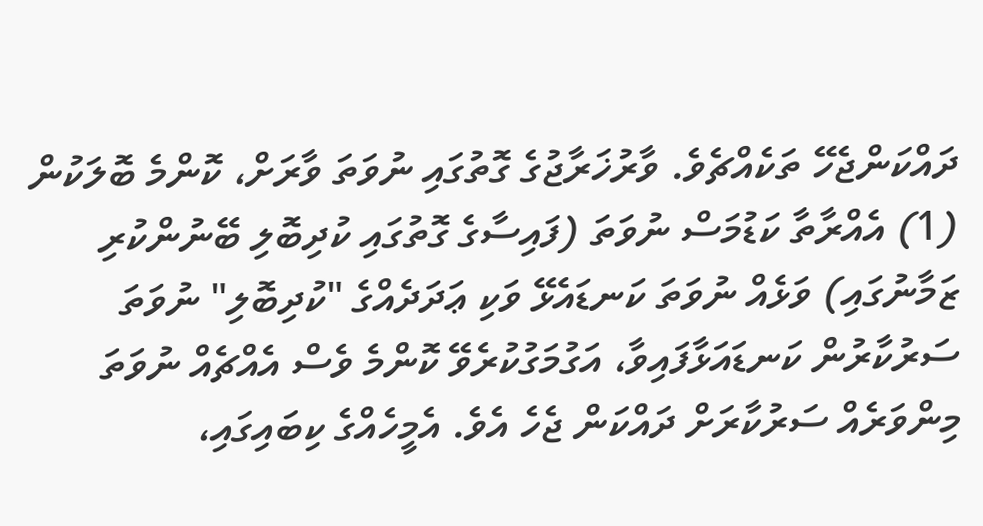ދައްކަންޖެހޭ ތަކެއްޗެވެ. ވާރުޚަރާޖުގެ ގޮތުގައި ނުވަތަ ވާރަށް، ކޮންމެ ބޮލަކުން (1) އެއްރާތާ ކަޑުމަސް ނުވަތަ (ފައިސާގެ ގޮތުގައި ކުދިބޮލި ބޭނުންކުރި ޒަމާނުގައި) ވަޅެއް ނުވަތަ ކަނޑައެޅޭ ވަކި ޢަދަދެއްގެ "ކުދިބޮލި" ނުވަތަ ސަރުކާރުން ކަނޑައަޅާފައިވާ، އަގުމަގުކުރެވޭ ކޮންމެ ވެސް އެއްޗެއް ނުވަތަ މިންވަރެއް ސަރުކާރަށް ދައްކަން ޖެހެ އެވެ. އެމީހެއްގެ ކިބައިގައި،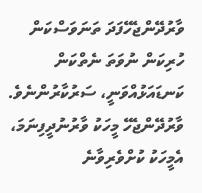ވާރުދޭންޖެހޭފަދަ ތަނަވަސްކަން ހުރިކަން ނުވަތަ ނެތްކަން ކަނޑައަޅުއްވަނީ، ސަރުކާރުންނެވެ. ވާރުދޭންޖެހޭ މީހަކު ވާރުނުދީފިނަމަ، އެމީހަކު ކުށްވެރިވާނެ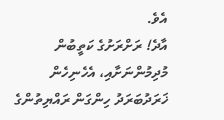އެވެ.
އާދެ! ރަށްރަށުގެ ކަތީބުން މުދިމުންނަށާއި، އެހެނިހެން ޚަރަދުބަރަދު ހިންގަން ރައްޔިތުންގެ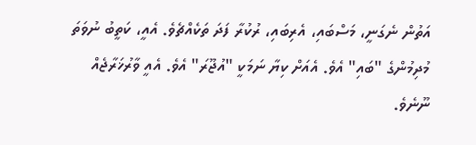އަތުން ނެގަނީ، މަސްބައި، އެރިބައި، ރުކުރާ ފަދަ ތަކެއްޗެވެ. އެއީ، ކަތީބު ނުވަތަ މުދިމުންގެ "ބައި" އެވެ. އެއަށް ކިޔާ ނަމަކީ "އުޖޫރަ" އެވެ. އެއީ ވާރުޚަރާޖެއް ނޫނެވެ.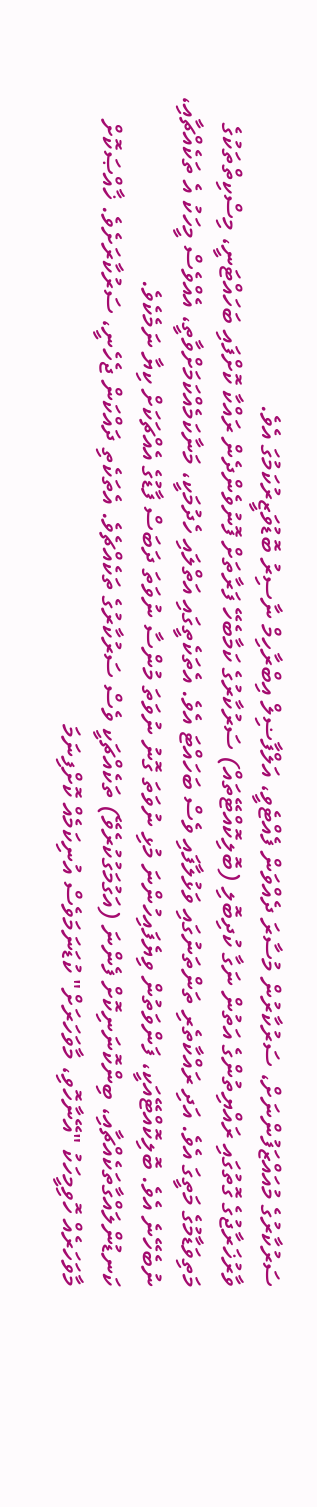ސަރުކާރުގެ މުއައްޒަފުންނަށް، ސަރުކާރުން މުސާރަ ދެއްވަން ފެއްޓެވީ، އަލްފާޟިލް އިބްރާހިމް ނާސިރު ބޮޑުވަޒީރުކަމުގަ އެވެ.
ވާރުޚަރާޖުގެ ގޮތުގައި ރައްޔިތުންގެ އަތުން ނަގާ ކުދިބޮލި (ބޮލިކޮއްޓޭތައް) ސަރުކާރުގެ ކަމާބެހޭ ފަރާތަށް ފޮނުވެންދެން ރައްކާ ކޮށްފައި ބަހައްޓަނީ، މިސްކިތްތަކުގެ މަތިވަޑާމުގެ މަތީގަ އެވެ. އަދި ރައްކާތެރި ތަންތަނުގައި ވަޅުލާފައި ވެސް ބަހައްޓަ އެވެ. އެތަކެތީގައި އަތްލައި ހެދުމަކީ، މަނާކަމެއްކަމަށްވާތީ، އެއްވެސް މީހަކު އެ ތަކެއްޗާއި، ނުބެހޭނެ އެވެ. ބޮލިކޮއްޓޭއަކީ، ފަންވަތުން ވިޔެފައިހުންނަ މުޅި ނުވަތަ ގޮނު ނުވަތަ މުންސާ ނުވަތަ ދަބަސް ފާޑުގެ އެއްޗަކަށް ކިޔާ ނަމެކެވެ.
ކަނޑުންލައްގާތަކެއްޗާއި، ބިންކޮނަނިކޮށް ފެންނަ (އަގުމަގުކުރެވޭ) ތަކެއްޗަކީ ވެސް ސަރުކާރުގެ ތަކެއްޗެވެ. އެތަކެތި ދައްކަން ޖެހެނީ، ސަރުކާރަށެވެ. ޚާއްޞަކޮށް މާވަހަރެއް ހޮވިމީހަކު "އޭނާހޮވި، މާވަހަރަށް" ކުޑަނަމަވެސް އުނިކަމެއް ކޮށްފިނަމަ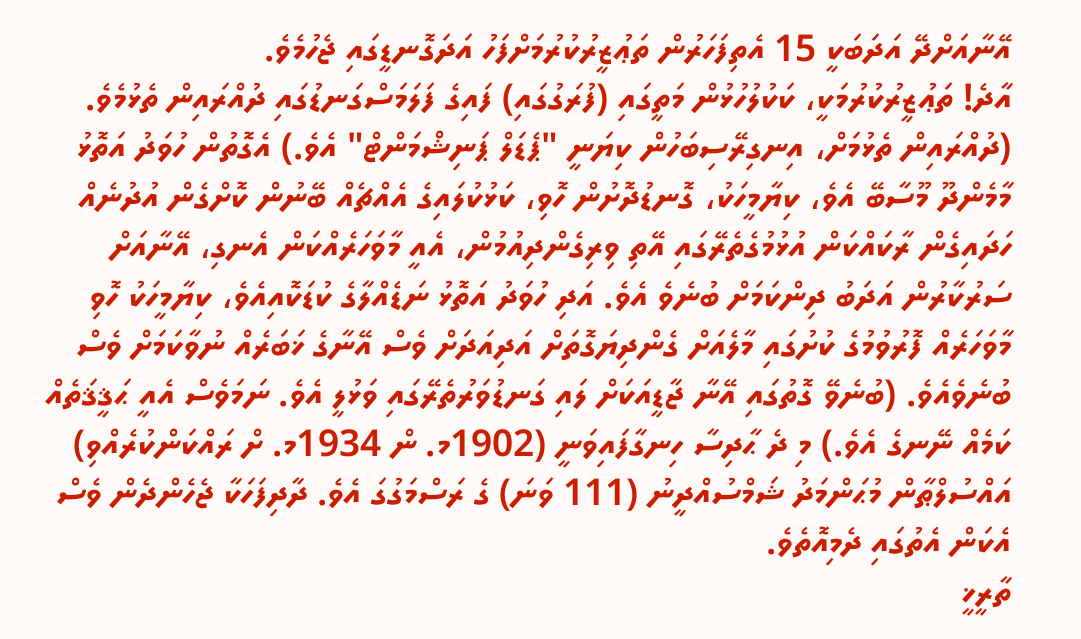އޭނާއަށްދޭ އަދަބަކީ 15 އެތިފަހަރުން ތަޢުޒީރުކުރުމަށްފަހު އަދަގޮނޑީގައި ޖެހުމެވެ.
އާދެ! ތަޢުޒީރުކުރުމަކީ، ކަކުލުހުޅުން މަތީގައި (ފުރަގުގައި) ފައިގެ ފަލަމަސްގަނޑުގައި ދުއްރައިން ތެޅުމެވެ. (ދުއްރައިން ތެޅުމަށް، އިނގިރޭސިބަހުން ކިޔަނީ "ޕެޑަލް ޕަނިޝްމަންޓް" އެވެ.) އެގޮތުން ހުވަދު އަތޮޅު މާމެންދޫ މޫސާބޭ އެވެ، ކިޔާމީހަކު، ގޮނޑުދޮށުން ހޮވި، ކަޅުކުލައިގެ އެއްޗެއް ބޭނުން ކޮށްގެން އުދުނެއް ހަދައިގެން ރާކައްކަން އުޅުމުގެތެރޭގައި އޭތި ވިރިގެންދިއުމުން، އެއީ މާވަހަރެއްކަން އެނގި، އޭނާއަށް ސަރުކާރުން އަދަބު ދިންކަމަށް ބުނެވެ އެވެ. އަދި ހުވަދު އަތޮޅު ނަޑެއްލާގެ ކުޑަކޮއިއެވެ، ކިޔާމީހަކު ހޮވި މާވަހަރެއް ފޮރުވުމުގެ ކުށުގައި މާލެއަށް ގެންދިޔަގޮތަށް އަދިއަދަށް ވެސް އޭނާގެ ޚަބަރެއް ނުވާކަމަށް ވެސް ބުނެވެއެވެ. (ބުނެވޭ ގޮތުގައި އޭނާ ޖާޑީއަކަށް ލައި ގަނޑުވަރުތެރޭގައި ވަޅުލީ އެވެ. ނަމަވެސް އެއީ ޙަޤީޤަތެއް ކަމެއް ނޭނގެ އެވެ.) މި ދެ ޙާދިސާ ހިނގާފައިވަނީ (1902މ. ން 1934މ. ށް ރައްކަންކުރެއްވި) އައްސުލްޠާން މުޙަންމަދު ޝަމްސުއްދީނު (111 ވަނަ) ގެ ރަސްމަގުގަ އެވެ. ދާދިފަހަކާ ޖެހެންދެން ވެސް އެކަން އެތުގައި ދެމިއޮތެވެ.
ތާރީޚީ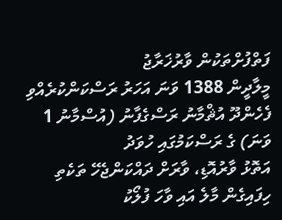ފަތްފުށްތަކުން ވާރުޚަރާޖު
މީލާދީން 1388 ވަނަ އަހަރު ރަސްކަންކުރެއްވި ފެހެންދޫ އުޘްމާނު ރަސްގެފާނު (އުސްމާނު 1 ވަނަ) ގެ ރަސްކަމުގައި ހުވަދު
އަތޮޅު ވާރުއޮޑި، ވާރަށް ދައްކަންޖެހޭ ތަކެތި ހިފައިގެން މާލެ އައި ވާހަ ފުލޯކު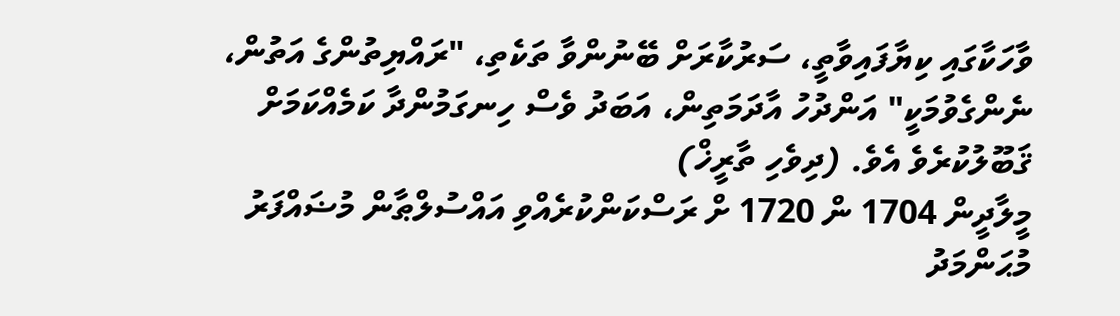ވާހަކާގައި ކިޔާފައިވާތީ، ސަރުކާރަށް ބޭނުންވާ ތަކެތި، "ރައްޔިތުންގެ އަތުން، ނެންގެވުމަކީ" އަންދުހު އާދަމަތިން، އަބަދު ވެސް ހިނގަމުންދާ ކަމެއްކަމަށް ޤަބޫލުކުރެވެ އެވެ. (ދިވެހި ތާރީޚް)
މީލާދީން 1704 ން 1720 ށް ރަސްކަންކުރެއްވި އައްސުލްޠާން މުޟައްފަރު މުޙަންމަދު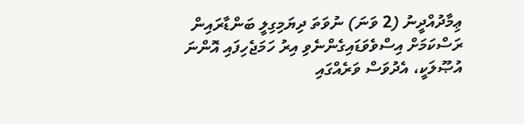ޢިމާދުއްދީނު (2 ވަނަ) ނުވަތަ ދިޔަމިގިލީ ބަންޑާރައިން ރަސްކަމަށް އިސްވެވަޑައިގެންނެވި އިރު ހަމަޖެހިފައި އޮންނަ އުޞޫލަކީ، އެދުވަސް ވަރެއްގައި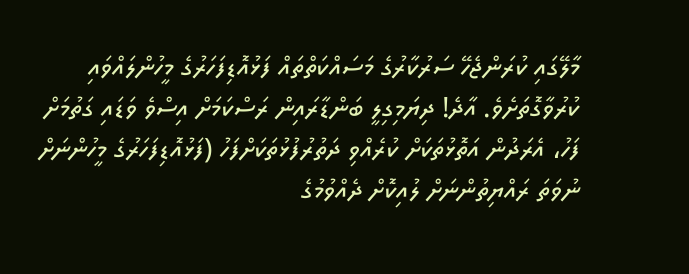މާލޭގައި ކުރަންޖެހޭ ސަރުކާރުގެ މަސައްކަތްތައް ފަޅުއޮޑިފަހަރުގެ މީހުންލައްވައި ކުރުވާގޮތަށެވެ. އާދެ! ދިޔަމިގިލީ ބަންޑާރައިން ރަސްކަމަށް އިސްވެ ވަޑައި ގަތުމަށް ފަހު، އެރަދުން އަތޮޅުތަކަށް ކުރެއްވި ދަތުރުފުޅުތަކަށްފަހު (ފަޅުއޮޑިފަހަރުގެ މީހުންނަށް ނުވަތަ ރައްޔިތުންނަށް ލުއިކޮށް ދެއްވުމުގެ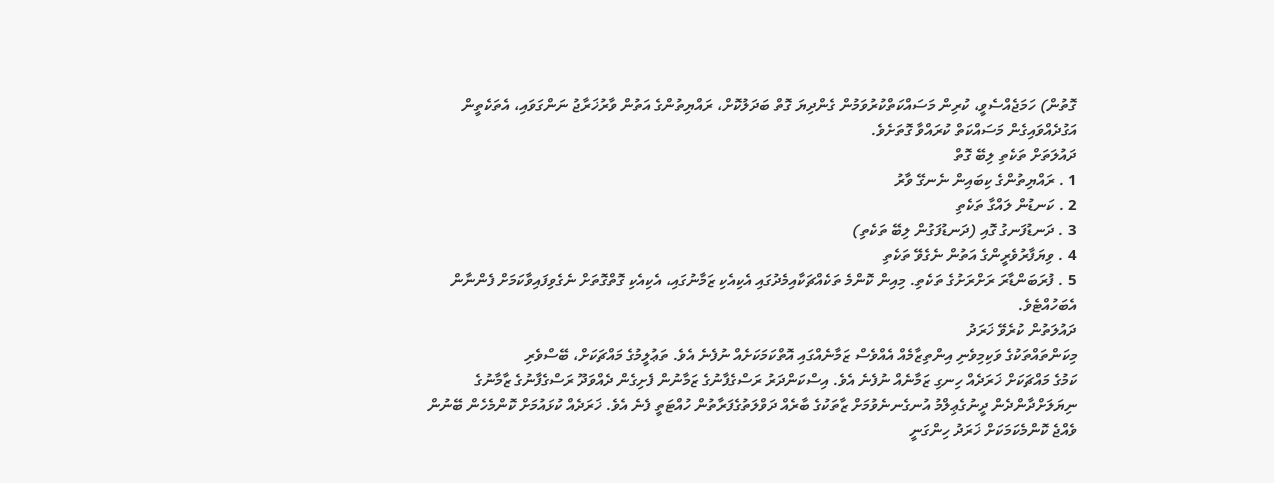ގޮތުން) ހަމަޖެއްސެވީ، ކުރިން މަސައްކަތްކުރުވަމުން ގެންދިޔަ ގޮތް ބަދަލުކޮށް، ރައްޔިތުންގެ އަތުން ވާރުޚަރާޖު ނަންގަވައި، އެތަކެތީން އަގުދެއްވައިގެން މަސައްކަތް ކުރައްވާ ގޮތަށެވެ.
ދައުލަތަށް ތަކެތި ލިބޭ ގޮތް
1 . ރައްޔިތުންގެ ކިބައިން ނެނގޭ ވާރު
2 . ކަނޑުން ލައްގާ ތަކެތި
3 . ދަނޑުފަނގު ގޮއި (ދަނޑުފަގުން ލިބޭ ތަކެތި)
4 . ވިޔަފާރުވެރީންގެ އަތުން ނެގެވޭ ތަކެތި
5 . ފުރަބަންޑާރަ ރަށްރަށުގެ ތަކެތި. މިއިން ކޮންމެ ތަކެއްޗަކާއިމެދުގައި އެކިއެކި ޒަމާނުގައި، އެކިއެކި ގޮތްގޮތަށް ނެގެވިފައިވާކަމަށް ފެންނާން އެބަހުއްޓެވެ.
ދައުލަތުން ކުރެވޭ ޚަރަދު
މިކަންތައްތަކުގެ ވަކިމިވެނި އިންތިޒާމެއް އެއްވެސް ޒަމާނެއްގައި އޮތްކަމަކަށެއް ނުފެނެ އެވެ. ތަޢުލީމުގެ މައްޗަކަށް، ބޭސްވެރި
ކަމުގެ މައްޗަކަށް ޚަރަދެއް ހިނގި ޒަމާނެއް ނުފެނެ އެވެ. އިސްކަންދަރު ރަސްގެފާނުގެ ޒަމާނުން ފެށިގެން ދެއްވަދޫ ރަސްގެފާނުގެ ޒާމާނުގެ ނިޔަލަށްދާންދެން ދީނުގެޢިލްމު އުނގެނނެވުމަށް ޒާތަކުގެ ބާރެއް ދަވްލަތުގެފަރާތުން ހުއްޓަތީ ފެނެ އެވެ. ޚަރަދެއް ކުޅައުމަށް ކޮންމެހެން ބޭނުން ވެއްޖެ ކޮންމެކަމަކަށް ޚަރަދު ހިންގަނީ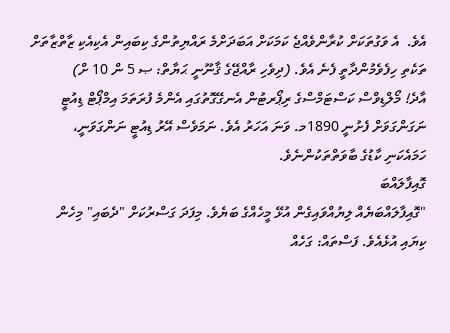އެވެ.  އެ ވަގުތަކަށް ކުރާންވެއްޖެ ކަމަކަށް އަބަދަށްމެ ރައްޔިތުންގެ ކިބައިން އެކިއެކި ޒާތްޒާތަށް ތަކެތި ހިފެވެމުންދާތީ ފެނެ އެވެ. (ދިވެހި ރާއްޖޭގެ ޤާނޫނީ ޙަޔާތް: ޞ 5 ން 10 ށް)
އާދެ! މޯލްޑިވްސް ކަސްޓަމްސްގެ ރިޕޯރޓުން އެނގޭގޮތުގައި އެންމެ ފުރަތަމަ އިމްޕޯޓް ޑިއުޓީ ނަގަންގަވަށް ފެށުނީ 1890މ. ވަނަ އަހަރު އެވެ. ނަމަވެސް އޭރު ޑިއުޓީ ނަންގަވަނީ، ހަމައެކަނި ކާޑުގެ ބާވަތްތަކުންނެވެ.
ގޮއިފާލައްބަ
"ގޮއިފާލައްބަޔެއް ލިޔުއްވައިގެން އުޅޭ މީހެއްގެ ބަޔެވެ. މިފަދަ ގަސްރުކަށް "ދެބައި" މިހެން ކިޔައި އުޅެއެވެ. ފަސްތައް: ގަހެއް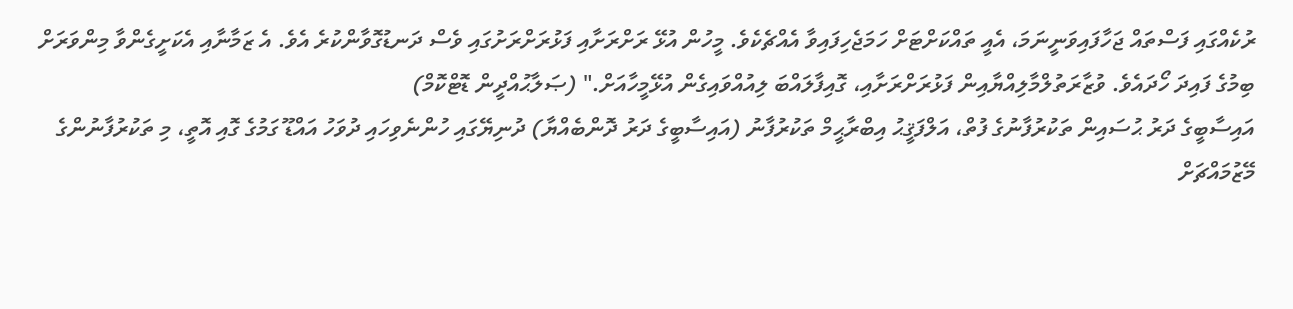ރުކެއްގައި ފަސްތައް ޖަހާފައިވަނީނަމަ، އެއީ ތައްކަށްޓަށް ހަމަޖެހިފައިވާ އެއްޗެކެވެ. މީހުން އުޅޭ ރަށްރަށާއި ފަޅުރަށްރަށުގައި ވެސް ދަނޑުގޮވާންކުރެ އެވެ. އެ ޒަމާނާއި އެކަށީގެންވާ މިންވަރަށް ބިމުގެ ފައިދަ ހޯދައެވެ. ވުޒާރަތުލްމާލިއްޔާއިން ފަޅުރަށްރަށާއި، ގޮއިފާލައްބަ ލިއުއްވައިގެން އުޅޭމީހާއަށް." (ޞަލާޙުއްދީން ޑޮޓްކޮމް)
އައިސާބީގެ ދަރު ޙުސައިން ތަކުރުފާނުގެ ފުތް، އަލްފަޤީޙު އިބްރާޙީމް ތަކުރުފާނު (އައިސާބީގެ ދަރު ދޮންބެއްޔާ) ދުނިޔޭގައި ހުންނެވިހައި ދުވަހު އައްޑޫ ގަމުގެ ގޮއި އޮތީ، މި ތަކުރުފާނުންގެ މޭޒުމައްޗަށް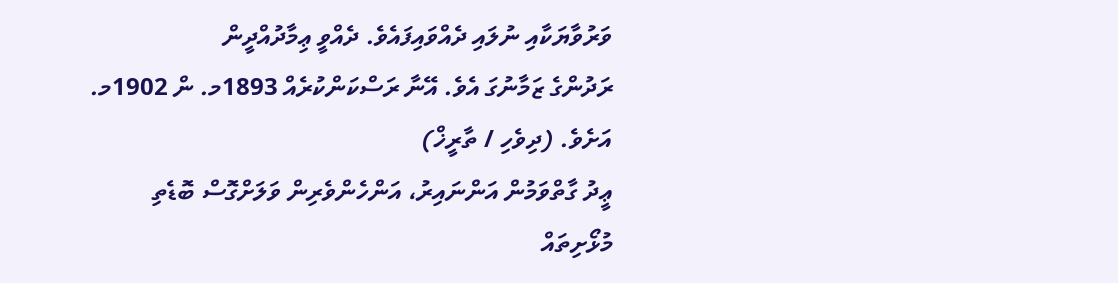ވަރުވާޔަކާއި ނުލައި ދެއްވައިފައެވެ. ދެއްވީ ޢިމާދުއްދީން
ރަދުންގެ ޒަމާނުގަ އެވެ. އޭނާ ރަސްކަންކުރެއް 1893މ. ން 1902މ. އަށެވެ. (ދިވެހި / ތާރީޚް)
ޢީދު ގާތްވަމުން އަންނައިރު، އަންހެންވެރިން ވަލަށްގޮސް ބޮޑެތި މުޅޯށިތައް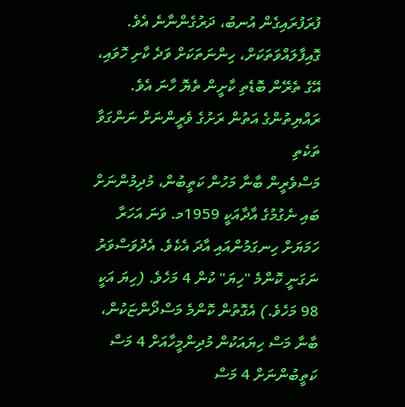ފުރަފުރައިގެން އުނބު، ދަރުގެންނާނެ އެވެ. ގޮއިފާލައްވަތަކަށް، ހިންނަތަކަށް ވަދެ ކާށި ހޮވައި، އޭގެ ތެރޭން ބޮޑެތި ކާށީން ތެޔޮ ހާނަ އެވެ.
ރައްޔިތުންގެ އަތުން ރަށުގެ ވެރީންނަށް ނަންގަވާ ތަކެތި
މަސްވެރީން ބާނާ މަހުން ކަތީބުން، މުދިމުންނަށް ބައި ނެގުމުގެ އާދާއަކީ 1959މ. ވަނަ އަހަރާ ހަމަޔަށް ހިނގަމުންއައި އާދަ އެކެވެ. އެދުވަސްވަރު ނަގަނީ ކޮންމެ "ހިޔަ" ކުން 4 މަހެވެ. (ހިޔަ އަކީ 98 މަހެވެ.) އެގޮތުން ކޮންމެ މަސްދޯންޏަކުން، ބާނާ މަސް ހިޔައަކުން މުދިންމީހާއަށް 4 މަސް ކަތީބުންނަށް 4 މަސް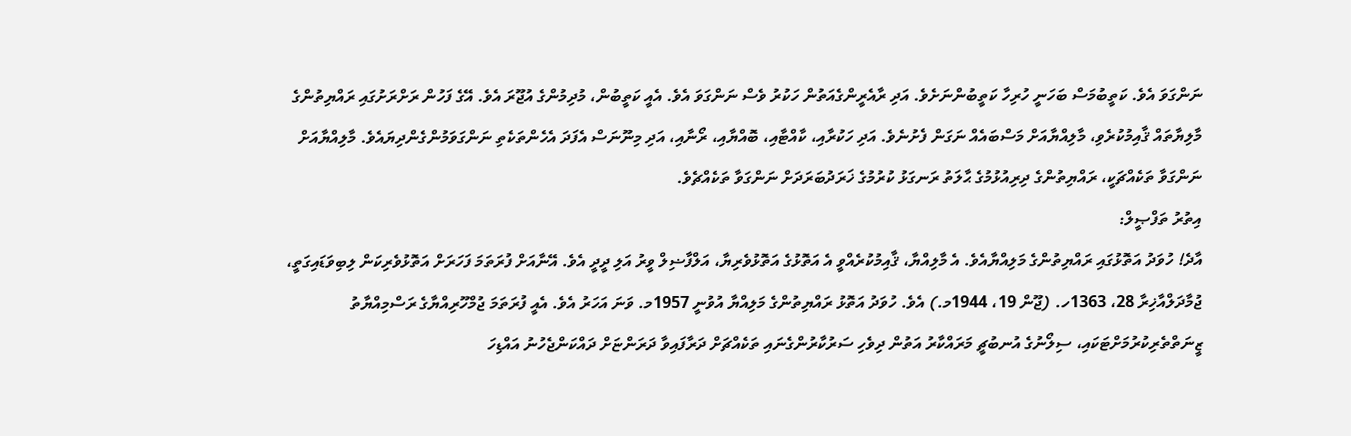ނަންގަވަ އެވެ. ކަތީބުމަސް ބަހަނީ ހުރިހާ ކަތީބުންނަށެވެ. އަދި ރާއެރީންގެއަތުން ހަކުރު ވެސް ނަންގަވަ އެވެ. އެއީ ކަތީބުން، މުދިމުންގެ އުޖޫރަ އެވެ. އޭގެ ފަހުން ރަށްރަށުގައި ރައްޔިތުންގެ މާލިޔާތައް ޤާއިމުކުރެވި، މާލިއްޔާއަށް މަސްބައެއް ނަގަން ފެށުނެވެ. އަދި ހަކުރާއި، ކާއްޓާއި، ބޮއްޔާއި، ރޯނާއި، އަދި މިނޫނަސް އެފަދަ އެހެންތަކެތި ނަންގަވަމުންގެންދިޔައެވެ. މާލިއްޔާއަށް ނަންގަވާ ތަކެއްޗަކީ، ރައްޔިތުންގެ ދިރިއުޅުމުގެ ޙާލަތު ރަނގަޅު ކުރުމުގެ ޚަރަދުބަރަދަށް ނަންގަވާ ތަކެއްޗެވެ.
އިތުރު ތަފްޞީލް:
އާދެ! ހުވަދު އަތޮޅުގައި ރައްޔިތުންގެ މަލިއްޔާއެވެ. އެ މާލިއްޔާ، ޤާއިމުކުރެއްވީ އެ އަތޮޅުގެ އަތޮޅުވެރިޔާ، އަލްފާޟިލް ވީރު އަލި ދީދީ އެވެ. އޭނާއަށް ފުރަތަމަ ފަހަރަށް އަތޮޅުވެރިކަން ލިބިވަޑައިގަތީ، ޖުމާދަލްއާޚިރާ 28، 1363ހ. (ޖޫން 19، 1944މ.) އެވެ. ހުވަދު އަތޮޅު ރައްޔިތުންގެ މަލިއްޔާ އުވުނީ 1957މ. ވަނަ އަހަރު އެވެ. އެއީ ފުރަތަމަ ޖުމްހޫރިއްޔާގެ ރަސްމިއްޔާތު ޒީނަތްތެރިކުރުމަށްޓަކައި، ސިލޯނުގެ އުނބުޗީ މަރައްކާރު އަތުން ދިވެހި ސަރުކާރުންގެނައި ތަކެއްޗަށް ދަރާފައިވާ ދަރަންޏަށް ދައްކަންޖެހުނު އައްޑިހަ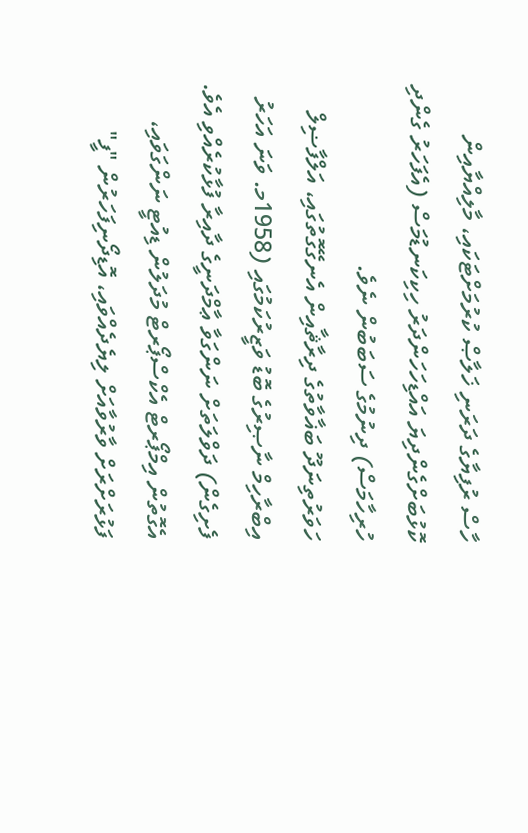ހާސް ރުފިޔާގެ ދަރަނި ޚަލާޞް ކުރުމަށްޓަކައި، މާލިއްޔާއިން ކޮޅުބަށްގެންދިޔަ އައްޑިހަހަންދަރު ހިކިކަނޑުމަސް (އެފަހަރު ގެންދި ހުރިހާމަސް) ދިނުމުގެ ސަބަބުން ނެވެ.
ހަވަރުތިނަދޫ ބަޣާވާތުގެ ދިރާޘާއިން އެނގޭގޮތުގައި، އަލްފާޟިލް އިބްރާހިމް ނާޞިރުގެ ބޮޑު ވަޒީރުކަމުގައި (1958މ. ވަނަ އަހަރު ފެށިގެން) ދަވްލަތަށް ނަންގަވާ ޢާމްދަނީގެ ދާއިރާ ފުޅާކުރެއްވި އެވެ. އެގޮތުން އިމްޕޯރޓް އެކްސްޕޯރޓް މުދަލުން ޑިއުޓީ ނަންގަވައި، ފަޅުރަށްރަށް ވާރުވާއަށް ލިޔެދެއްވައި، އޮޑިދޯނިފަހަރުން "ފީ"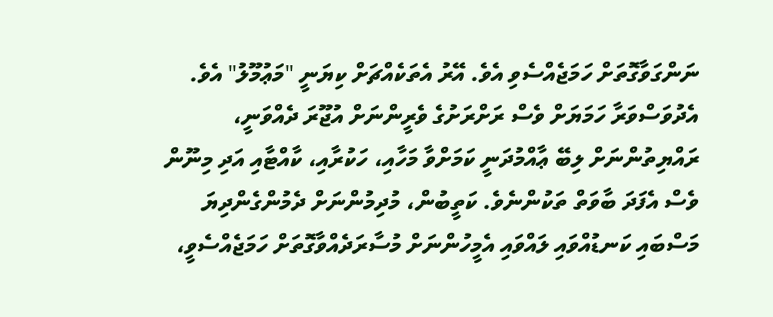ނަންގަވާގޮތަށް ހަމަޖެއްސެވި އެވެ. އޭރު އެތަކެއްޗަށް ކިޔަނީ "މަޢުމޫލު" އެވެ. އެދުވަސްވަރާ ހަމަޔަށް ވެސް ރަށްރަށުގެ ވެރީންނަށް އުޖޫރަ ދެއްވަނީ، ރައްޔިތުންނަށް ލިބޭ ޢާއްމުދަނީ ކަމަށްވާ މަހާއި، ހަކުރާއި، ކާއްޓާއި އަދި މިނޫން ވެސް އެފަދަ ބާވަތް ތަކުންނެވެ. ކަތީބުން، މުދިމުންނަށް ދެމުންގެންދިޔަ މަސްބައި ކަނޑުއްވައި ލައްވައި އެމީހުންނަށް މުސާރަދެއްވާގޮތަށް ހަމަޖެއްސެވީ،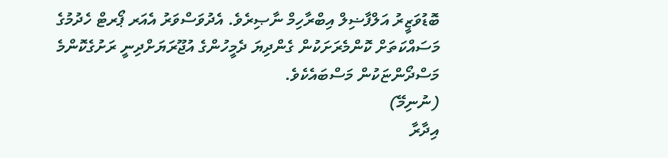ބޮޑުވަޒީރު އަލްފާޟިލް އިބްރާހިމް ނާޞިރެވެ. އެދުވަސްވަރު އެއަރ ޕޯރޓް ހެދުމުގެ މަސައްކަތަށް ކޮންމެރަށަކުން ގެންދިޔަ ދެމީހުންގެ އުޖޫރަޔަށްދިނީ ރަށުގެކޮންމެ މަސްދޯންޏަކުން މަސްބައެކެވެ.
(ނުނިމޭ)
އިދާރާ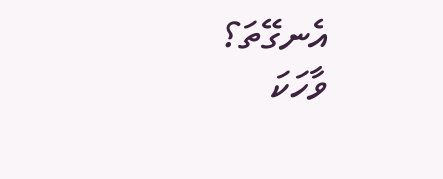އެނގޭތަ؟
ވާހަކަ